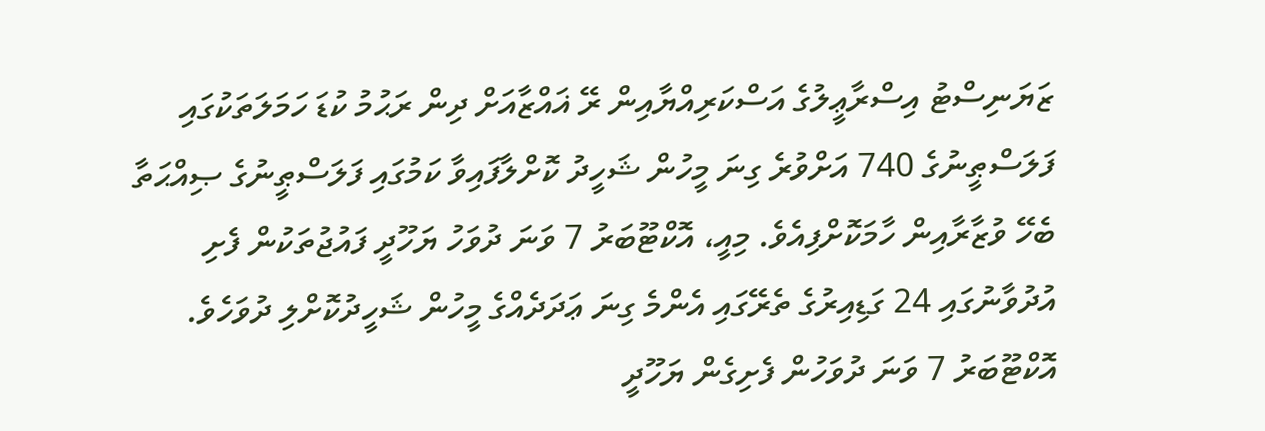ޒަޔަނިސްޓު އިސްރާޢީލުގެ އަސްކަރިއްޔާއިން ރޭ ޣައްޒާއަށް ދިން ރަޙުމު ކުޑަ ހަމަލަތަކުގައި ފަލަސްޠީނުގެ 740 އަށްވުރެ ގިނަ މީހުން ޝަހީދު ކޮށްލާފައިވާ ކަމުގައި ފަލަސްޠީނުގެ ޞިއްޙަތާ ބެހޭ ވުޒާރާއިން ހާމަކޮށްފިއެވެ. މިއީ، އޮކްޓޫބަރު 7 ވަނަ ދުވަހު ޔަހޫދީ ފައުޖުތަކުން ފެށި އުދުވާނުގައި 24 ގަޑިއިރުގެ ތެރޭގައި އެންމެ ގިނަ ޢަދަދެއްގެ މީހުން ޝަހީދުކޮށްލި ދުވަހެވެ.
އޮކްޓޫބަރު 7 ވަނަ ދުވަހުން ފެށިގެން ޔަހޫދީ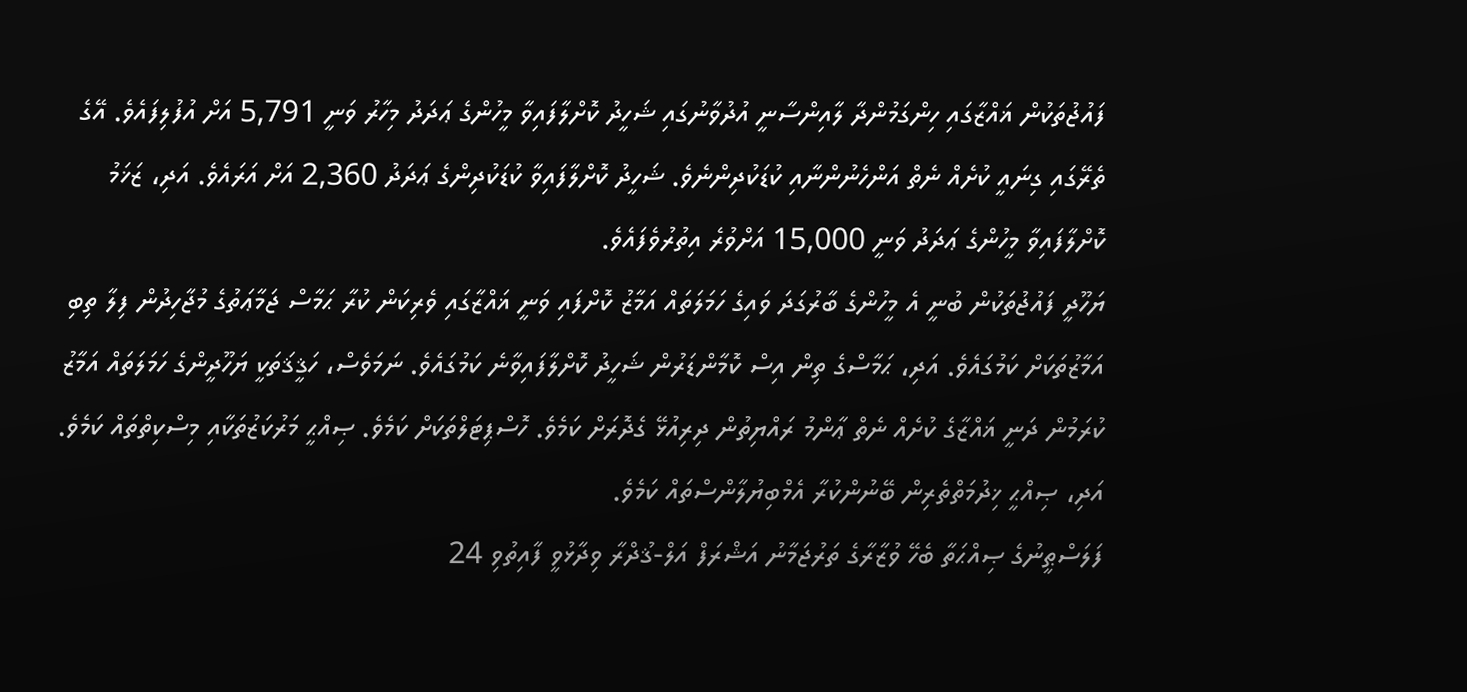ފައުޖުތަކުން ޣައްޒާގައި ހިންގަމުންދާ ލާއިންސާނީ އުދުވާނުގައި ޝަހީދު ކޮށްލާފައިވާ މީހުންގެ ޢަދަދު މިހާރު ވަނީ 5,791 އަށް އުފުލިފައެވެ. އޭގެ ތެރޭގައި ގިނައީ ކުށެއް ނެތް އަންހެނުންނާއި ކުޑަކުދިންނެވެ. ޝަހީދު ކޮށްލާފައިވާ ކުޑަކުދިންގެ ޢަދަދު 2,360 އަށް އަރައެވެ. އަދި، ޒަޚަމު ކޮށްލާފައިވާ މީހުންގެ ޢަދަދު ވަނީ 15,000 އަށްވުރެ އިތުރުވެފައެވެ.
ޔަހޫދީ ފައުޖުތަކުން ބުނީ އެ މީހުންގެ ބާރުގަދަ ވައިގެ ހަމަލަތައް އަމާޒު ކޮށްފައި ވަނީ ޣައްޒާގައި ވެރިކަން ކުރާ ޙަމާސް ޖަމާޢަތުގެ މުޖާހިދުން ފިލާ ތިބި އަމާޒުތަކަށް ކަމުގައެވެ. އަދި، ޙަމާސްގެ ތިން އިސް ކޮމާންޑަރުން ޝަހީދު ކޮށްލާފައިވާނެ ކަމުގައެވެ. ނަމަވެސް، ހަޤީޤަތަކީ ޔަހޫދީންގެ ހަމަލަތައް އަމާޒު ކުރަމުން ދަނީ ޣައްޒާގެ ކުށެއް ނެތް ޢާންމު ރައްޔިތުން ދިރިއުޅޭ ގެދޮރަށް ކަމެވެ. ހޮސްޕިޓަލްތަކަށް ކަމެވެ. ޞިއްޙީ މަރުކަޒުތަކާއި މިސްކިތްތައް ކަމެވެ. އަދި، ޞިއްޙީ ޚިދުމަތްތެރިން ބޭނުންކުރާ އެމްބިޔުލާންސްތައް ކަމެވެ.
ފަލަސްޠީނުގެ ޞިއްޙަތާ ބެހޭ ވުޒާރާގެ ތަރުޖަމާނު އަޝްރަފް އަލް-ޤުދްރާ ވިދާޅުވީ ފާއިތުވި 24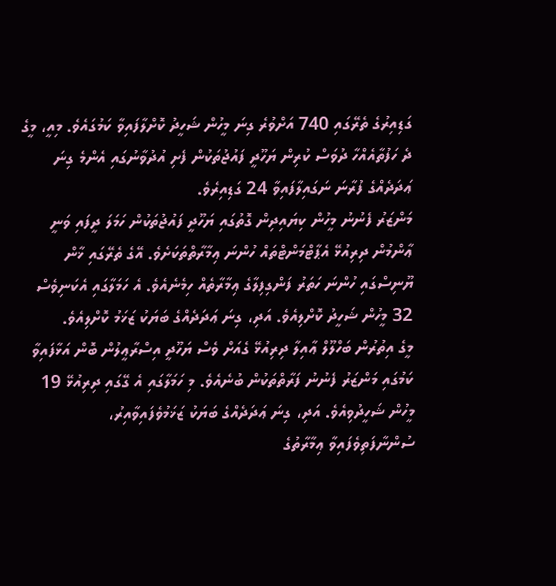ގަޑިއިރުގެ ތެރޭގައި 740 އަށްވުރެ ގިނަ މީހުން ޝަހީދު ކޮށްލާފައިވާ ކަމުގައެވެ. މިއީ، މީގެ ދެ ހަފުތާއެއްހާ ދުވަސް ކުރިން ޔަހޫދީ ފައުޖުތަކުން ފެށި އުދުވާނުގައި އެންމެ ގިނަ ޢަދަދެއްގެ ފުރާނަ ނަގައިލާފައިވާ 24 ގަޑިއިރެވެ.
މަންޒަރު ފެނުނު މީހުން ކިޔައިދިން ގޮތުގައި ޔަހޫދީ ފައުޖުތަކުން ހަމަލަ ދީފައި ވަނީ ޢާންމުން ދިރިއުޅޭ އެޕާޓްމަންޓްތައް ހުންނަ ޢިމާރާތްތަކަށެވެ. އޭގެ ތެރޭގައި ޚާން ޔޫނިސްގައި ހުންނަ ހަތަރު ފަންގިފިލާގެ ޢިމާރާތެއް ހިމެނެއެވެ. އެ ހަމަލާގައި އެކަނިވެސް 32 މީހުން ޝަހީދު ކޮށްލިއެވެ. އަދި، ގިނަ ޢަދަދެއްގެ ބަޔަކު ޒަޚަމު ކޮށްލިއެވެ.
މީގެ އިތުރުން ބަހްލޫލް ޢާއިލާ ދިރިއުޅޭ ގެއަށް ވެސް ޔަހޫދީ އިސްރާޢީލުން ބޮން އަޅާފައިވާ ކަމުގައި މަންޒަރު ފެނުނު ފަރާތްތަކުން ބުނެއެވެ. މި ހަމަލާގައި އެ ގޭގައި ދިރިއުޅޭ 19 މީހުން ޝަހީދުވިއެވެ. އަދި، ގިނަ ޢަދަދެއްގެ ބަޔަކު ޒަޚަމުވެފައިވާއިރު، ސުންނާފަތިވެފައިވާ ޢިމާރާތުގެ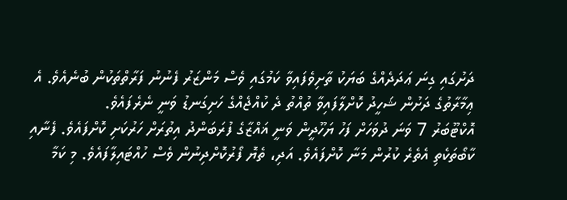ދަށުގައި ގިނަ ޢަދަދެއްގެ ބަޔަކު ތާށިވެފައިވާ ކަމުގައި ވެސް މަންޒަރު ފެނުނު ފަރާތްތަކުން ބުނެއެވެ. އެ ޢިމާރާތުގެ ދަށުން ޝަހީދު ކޮށްލާފައިވާ ތުއްތު ދެ ކުއްޖެއްގެ ހަށިގަނޑު ވަނީ ނެރެފައެވެ.
އޮކްޓޫބަރު 7 ވަނަ ދުވަހަށް ފަހު ޔަހޫދީން ވަނީ ޣައްޒާގެ ފުރަބަންދު އިތުރަށް ހަރުކަށި ކޮށްފައެވެ. ފެނާއި ކާބޯތަކެތި އެތެރެ ކުރުން މަނާ ކޮށްފައެވެ. އަދި، ތެޔޮ ފޯރުކޮށްދިނުން ވެސް ހުއްޓައިލާފައެވެ. މި ކަމާ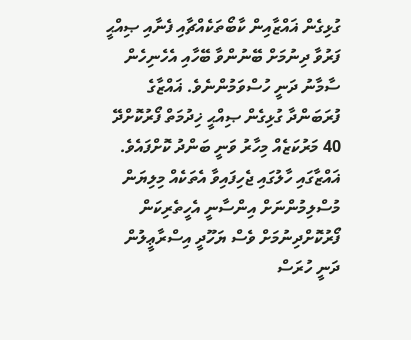ގުޅިގެން ޣައްޒާއިން ކާބޯތަކެއްޗާއި ފެނާއި ޞިއްޙީ ފަރުވާ ދިނުމަށް ބޭނުންވާ ބޭހާއި އެހެނިހެން ސާމާނު ދަނީ ހުސްވަމުންނެވެ. ޣައްޒާގެ ފުރަބަންދާ ގުޅިގެން ޞިއްޙީ ޚިދުމަތް ފޯރުކޮށްދޭ 40 މަރުކަޒެއް މިހާރު ވަނީ ބަންދު ކޮށްފައެވެ.
ޣައްޒާގައި ހާލުގައި ޖެހިފައިވާ އެތަކެއް މިލިޔަން މުސްލިމުންނަށް އިންސާނީ އެހީތެރިކަން ފޯރުކޮށްދިނުމަށް ވެސް ޔަހޫދީ އިސްރާޢީލުން ދަނީ ހުރަސް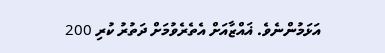އަޅަމުންނެވެ. ޣައްޒާއަށް އެތެރެވުމަށް ދަތުރު ކުރި 200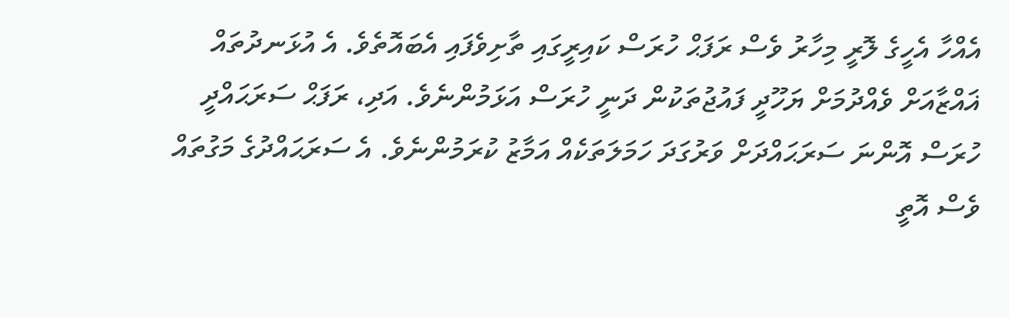އެއްހާ އެހީގެ ލޮރީ މިހާރު ވެސް ރަފަޙް ހުރަސް ކައިރީގައި ތާށިވެފައި އެބައޮތެވެ. އެ އުޅަނދުތައް ޣައްޒާއަށް ވެއްދުމަށް ޔަހޫދީ ފައުޖުތަކުން ދަނީ ހުރަސް އަޅަމުންނެވެ. އަދި، ރަފަޙް ސަރަޙައްދީ ހުރަސް އޮންނަ ސަރަޙައްދަށް ވަރުގަދަ ހަމަލަތަކެއް އަމާޒު ކުރަމުންނެވެ. އެ ސަރަޙައްދުގެ މަގުތައް ވެސް އޮތީ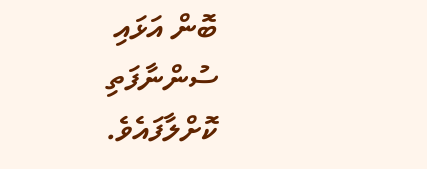ބޮން އަޅައި ސުންނާފަތި ކޮށްލާފައެވެ.